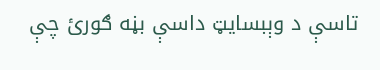تاسې د وېبسایټ داسې بڼه ګورئ چې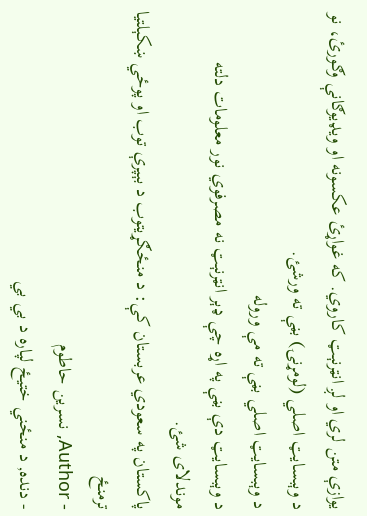یوازې متن لري او لږ انټرنېټ کاروي. که غواړئ عکسونه او ویډیوګانې وګورئ، نو د وېبسایټ اصلي (لومړنۍ) بڼې ته ورشئ.
د وېبسایټ اصلي بڼې ته مې وروله
د وېبسایټ دې بڼې په اړه چې ډېر انټرنېټ نه مصرفوي نور معلومات دلته موندلای شئ.
پاکستان په سعودي عربستان کې: د منځګړیتوب د بېپرې توب او پوځي ښکېلتیا ترمنځ
- Author, نسرين حاطوم
- دنده, د منځني ختیځ لپاره د بي بي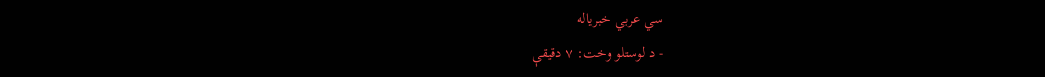سي عربي خبریاله
- د لوستلو وخت: ۷ دقیقې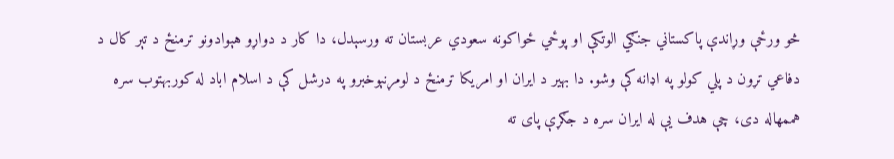څو ورځې وړاندې پاکستاني جنګي الوتکې او پوځي ځواکونه سعودي عربستان ته ورسېدل، دا کار د دواړو هېوادونو ترمنځ د تېر کال د دفاعي تړون د پلي کولو په اډانه کې وشو. دا بهیر د ایران او امریکا ترمنځ د لومړنېوخبرو په درشل کې د اسلام اباد له کوربهتوب سره هممهاله دی، چې هدف یې له ایران سره د جګړې پای ته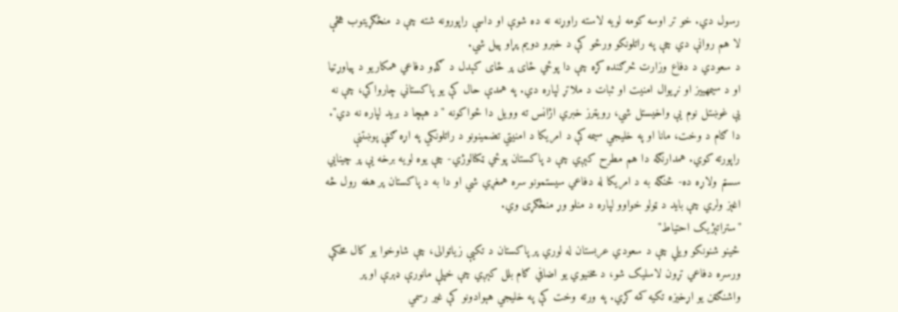رسول دي. خو تر اوسه کومه لویه لاسته راوړنه نه ده شوې او داسې راپورونه شته چې د منځګړیتوب هڅې لا هم روانې دي چې په راتلونکو ورځو کې د خبرو دویم پړاو پیل شي.
د سعودي د دفاع وزارت څرګنده کړه چې دا پوځي ځای پر ځای کېدل د ګډو دفاعي همکاریو د پیاوړتیا او د سیمهییز او نړیوال امنیت او ثبات د ملاتړ لپاره دي. په همدې حال کې یو پاکستاني چارواکي، چې نه یې غوښتل نوم یې واخیستل شي، رویټرز خبري اژانس ته وویل دا ځواکونه "د هېچا د برید لپاره نه دي".
دا ګام د وخت، مانا او په خلیجي سیمه کې د امریکا د امنیتي تضمینونو د راتلونکي په اړه ګڼې پوښتنې راپورته کوي. همدارنګه دا هم مطرح کېږي چې د پاکستان پوځي ټکنالوژي- چې یوه لویه برخه یې پر چینايي سستم ولاړه ده- څنګه به د امریکا له دفاعي سیستمونو سره همغږي شي او دا به د پاکستان پر هغه رول څه اغېز ولري چې باید د ټولو خواوو لپاره د منلو وړ منځګړی وي.
"ستراتېژیک احتیاط"
ځینو شنونکو ویلي چې د سعودي عربستان له لوري پر پاکستان د تکیې زیاتوالی، چې شاوخوا یو کال مخکې ورسره دفاعي تړون لاسلیک شو، د مخنیوي یو اضافي ګام بلل کېږي چې خپلې مانورې ډېرې او پر واشنګټن یو اړخیزه تکیه کمه کړي. په ورته وخت کې په خلیجي هېوادونو کې غیر رسمي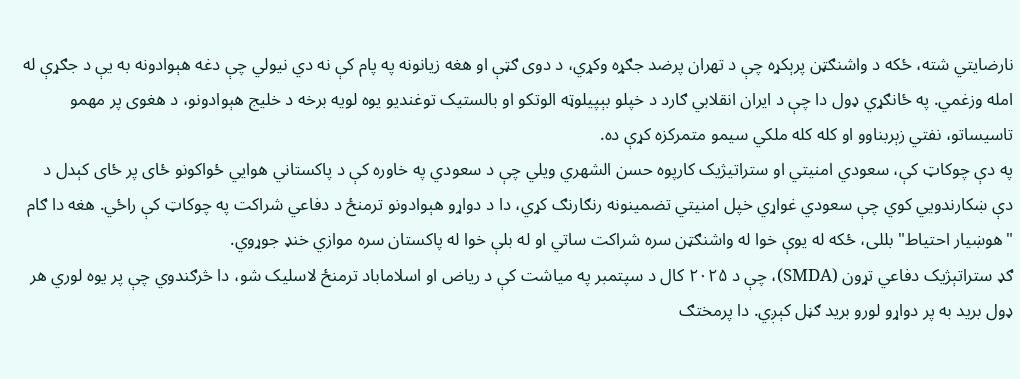نارضایتي شته، ځکه د واشنګټن پرېکړه چې د تهران پرضد جګړه وکړي، د دوی ګټې او هغه زیانونه په پام کې نه دي نیولي چې دغه هېوادونه به یې د جګړې له امله وزغمي. په ځانګړي ډول دا چې د ایران انقلابي ګارد د خپلو بېپیلوټه الوتکو او بالستیک توغندیو یوه لویه برخه د خلیج هېوادونو، د هغوی پر مهمو تاسیساتو، نفتي زېربناوو او کله کله ملکي سیمو متمرکزه کړې ده.
په دې چوکاټ کې، سعودي امنیتي او ستراتیژیک کارپوه حسن الشهري ویلي چې د سعودي په خاوره کې د پاکستاني هوايي ځواکونو ځای پر ځای کېدل د دې ښکارندویي کوي چې سعودي غواړي خپل امنیتي تضمینونه رنګارنګ کړي، دا د دواړو هېوادونو ترمنځ د دفاعي شراکت په چوکاټ کې راځي. هغه دا ګام "هوښیار احتیاط" بللی، ځکه له یوې خوا له واشنګټن سره شراکت ساتي او له بلې خوا له پاکستان سره موازي خنډ جوړوي.
ګډ ستراتېژیک دفاعي تړون (SMDA)، چې د ۲۰۲۵ کال د سپتمبر په میاشت کې د ریاض او اسلاماباد ترمنځ لاسلیک شو، دا څرګندوي چې پر یوه لوري هر ډول برید به پر دواړو لورو برید ګڼل کېږي. دا پرمختګ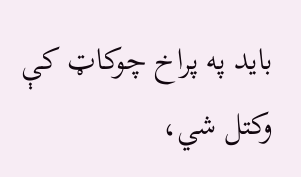باید په پراخ چوکاټ کې وکتل شي،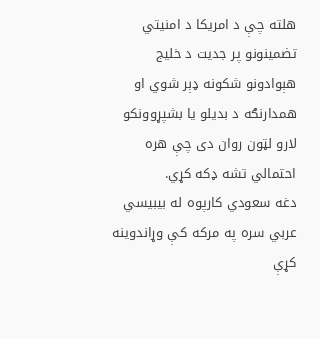هلته چې د امریکا د امنیتي تضمینونو پر جدیت د خلیج هېوادونو شکونه ډېر شوي او همدارنګه د بدیلو یا بشپړوونکو لارو لټون روان دی چې هره احتمالي تشه ډکه کړي.
دغه سعودي کارپوه له بيبيسي عربي سره په مرکه کې وړاندوینه کړې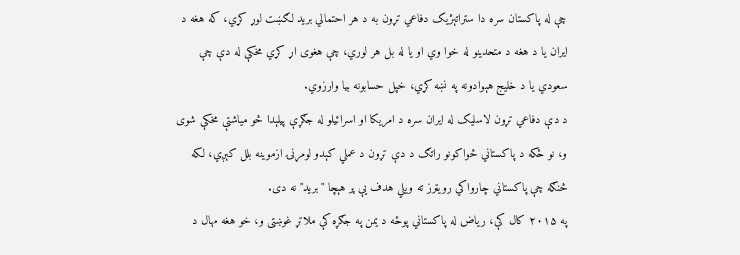چې له پاکستان سره دا ستراتېژیک دفاعي تړون به د هر احتمالي برید لګښت لوړ کړي، که هغه د ایران یا د هغه د متحدینو له خوا وي او یا له بل هر لوري، چې هغوی اړ کړي مخکې له دې چې سعودي یا د خلیج هېوادونه په نښه کړي، خپل حسابونه بیا وارزوي.
د دې دفاعي تړون لاسلیک له ایران سره د امریکا او اسرائیلو له جګړې پیلېدا څو میاشتې مخکې شوی و، نو ځکه د پاکستاني ځواکونو راتګ د دې تړون د عملي کېدو لومړنۍ ازموینه بلل کېږي، لکه څنګه چې پاکستاني چارواکي رویټرز ته ویلي هدف یې پر هېچا "برید" نه دی.
په ۲۰۱۵ کال کې، ریاض له پاکستاني پوځه د یمن په جګړه کې ملاتړ غوښتی و، خو هغه مهال د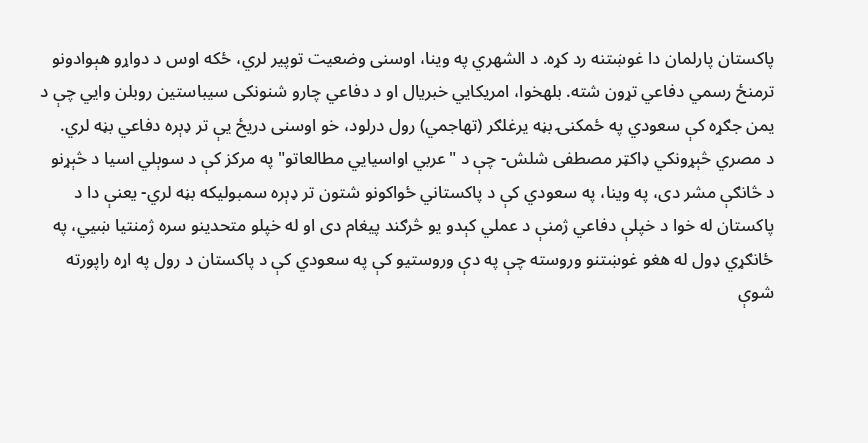پاکستان پارلمان دا غوښتنه رد کړه. د الشهري په وینا، اوسنی وضعیت توپیر لري، ځکه اوس د دواړو هېوادونو ترمنځ رسمي دفاعي تړون شته. بلهخوا، امریکایي خبریال او د دفاعي چارو شنونکی سیباستین روبلن وایي چې د یمن جګړه کې سعودي په ځمکنۍ بڼه یرغلګر (تهاجمي) رول درلود، خو اوسنی دریځ یې تر ډېره دفاعي بڼه لري.
د مصري څېړونکي ډاکټر مصطفی شلش- چې د "عربي اواسیایي مطالعاتو" په مرکز کې د سوېلي اسیا د څېړنو د څانګې مشر دی، په وینا، په سعودي کې د پاکستاني ځواکونو شتون تر ډېره سمبولیکه بڼه لري- یعنې دا د پاکستان له خوا د خپلې دفاعي ژمنې د عملي کېدو یو څرګند پیغام دی او له خپلو متحدینو سره ژمنتیا ښيي، په ځانګړي ډول له هغو غوښتنو وروسته چې په دې وروستیو کې په سعودي کې د پاکستان د رول په اړه راپورته شوې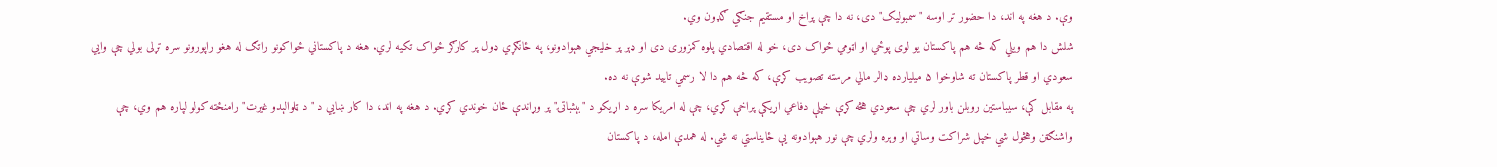وې. د هغه په اند، دا حضور تر اوسه "سمبولیک" دی، نه دا چې پراخ او مستقیم جنګي ګډون وي.
شلش دا هم ویلي که څه هم پاکستان یو لوی پوځي او اټومي ځواک دی، خو له اقتصادي پلوه کمزوری دی او ډېر پر خلیجي هېوادونو، په ځانګړي ډول پر کارګر ځواک تکیه لري. هغه د پاکستاني ځواکونو راتګ له هغو راپورونو سره تړلی بولي چې وایي سعودي او قطر پاکستان ته شاوخوا ۵ میلیارده ډالر مالي مرسته تصویب کړې، که څه هم دا لا رسمي تایید شوې نه ده.
په مقابل کې، سیباستین روبلن باور لري چې سعودي هڅه کړې خپلې دفاعي اړیکې پراخې کړي، چې له امریکا سره د اړیکو د "بېثباتۍ" پر وړاندې ځان خوندي کړي. د هغه په اند، دا کار ښايي د "د ټلوالېدو غیرت" رامنځته کولو لپاره هم وي، چې واشنګټن وهڅول شي خپل شراکت وساتي او وېره ولري چې نور هېوادونه یې ځایناستي نه شي. له همدې امله، د پاکستان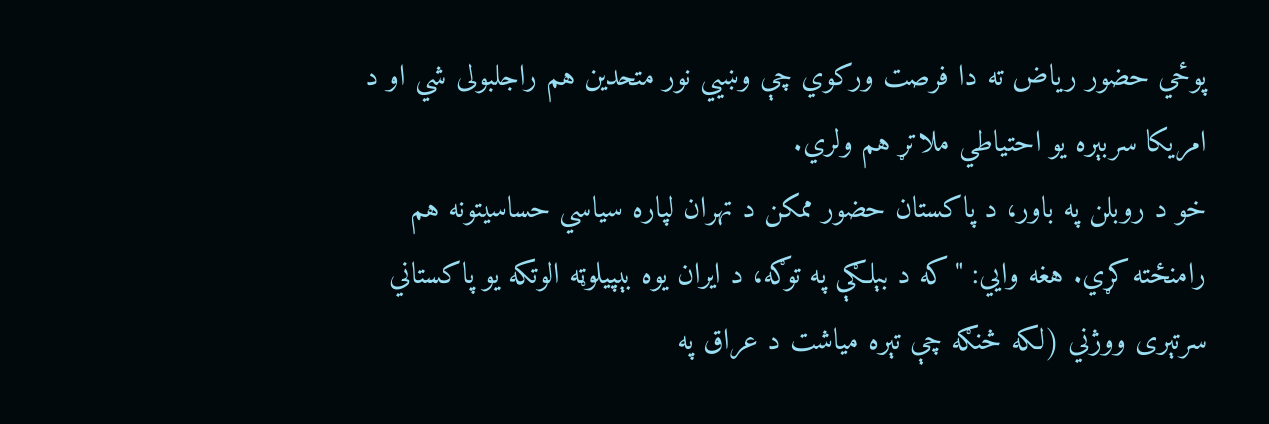پوځي حضور ریاض ته دا فرصت ورکوي چې وښيي نور متحدین هم راجلبولی شي او د امریکا سربېره یو احتیاطي ملاتړ هم ولري.
خو د روبلن په باور، د پاکستان حضور ممکن د تهران لپاره سیاسي حساسیتونه هم رامنځته کړي. هغه وایي: "که د بېلګې په توګه، د ایران یوه بېپیلوټه الوتکه یو پاکستاني سرتېری ووژني (لکه څنګه چې تېره میاشت د عراق په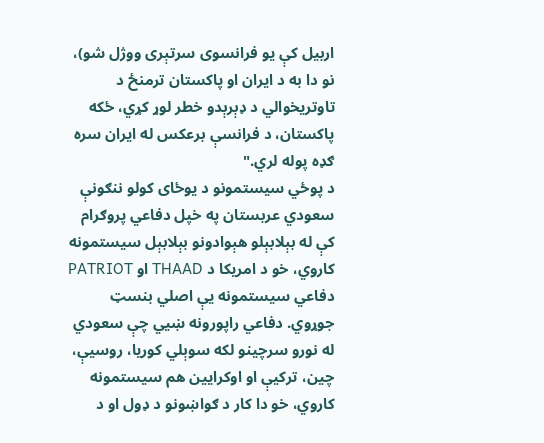اربیل کې یو فرانسوی سرتېری ووژل شو)، نو دا به د ایران او پاکستان ترمنځ د تاوتریخوالي د ډېرېدو خطر لوړ کړي، ځکه پاکستان، د فرانسې برعکس له ایران سره ګډه پوله لري."
د پوځي سیستمونو د یوځای کولو ننګونې
سعودي عربستان په خپل دفاعي پروګرام کې له بېلابېلو هېوادونو بېلابېل سیستمونه کاروي، خو د امریکا د THAAD او PATRIOT دفاعي سیستمونه یې اصلي بنسټ جوړوي. دفاعي راپورونه ښيي چې سعودي له نورو سرچینو لکه سوېلي کوریا، روسیې، چین، ترکیې او اوکرایین هم سیستمونه کاروي، خو دا کار د ګواښونو د ډول او د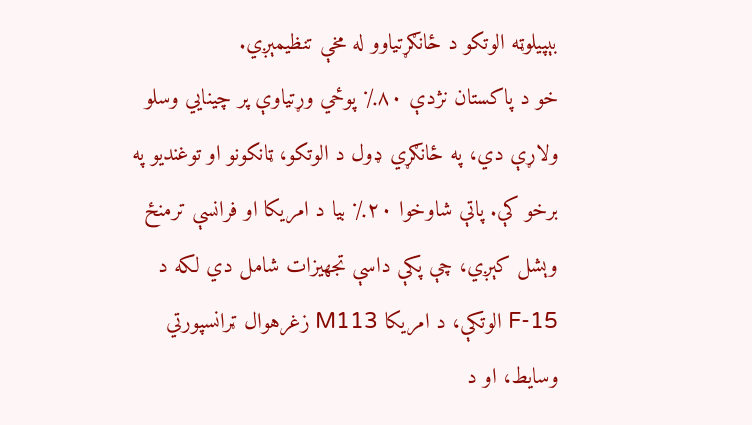بېپیلوټه الوتکو د ځانګړتیاوو له مخې تنظیمېږي.
خو د پاکستان نژدې ۸۰٪ پوځي وړتیاوې پر چینایي وسلو ولاړې دي، په ځانګړي ډول د الوتکو، ټانکونو او توغندیو په برخو کې. پاتې شاوخوا ۲۰٪ بیا د امریکا او فرانسې ترمنځ وېشل کېږي، چې پکې داسې تجهیزات شامل دي لکه د F-15 الوتکې، د امریکا M113 زغرهوال ټرانسپورتي وسایط، او د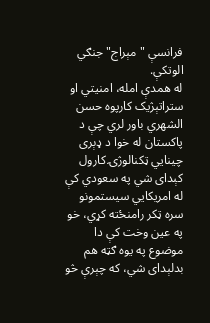فرانسې "مېراج" جنګي الوتکې.
له همدې امله، امنیتي او ستراتېژیک کارپوه حسن الشهري باور لري چې د پاکستان له خوا د ډېری چینایي ټکنالوژۍ کارول کېدای شي په سعودي کې له امریکایي سیستمونو سره ټکر رامنځته کړي، خو په عین وخت کې دا موضوع په یوه ګټه هم بدلېدای شي، که چېرې څو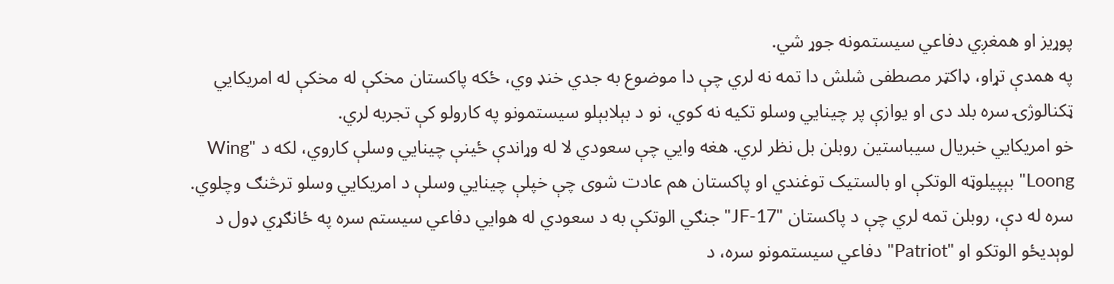پوړیز او همغږي دفاعي سیستمونه جوړ شي.
په همدې تړاو، ډاکټر مصطفی شلش دا تمه نه لري چې دا موضوع به جدي خنډ وي، ځکه پاکستان مخکې له مخکې له امریکایي ټکنالوژۍ سره بلد دی او یوازې پر چینایي وسلو تکیه نه کوي، نو د بېلابېلو سیستمونو په کارولو کې تجربه لري.
خو امریکایي خبریال سیباستین روبلن بل نظر لري. هغه وایي چې سعودي لا له وړاندې ځینې چینایي وسلې کاروي، لکه د "Wing Loong" بېپیلوټه الوتکې او بالستیک توغندي او پاکستان هم عادت شوی چې خپلې چینایي وسلې د امریکایي وسلو ترڅنګ وچلوي. سره له دې، روبلن تمه لري چې د پاکستان "JF-17" جنګي الوتکې به د سعودي له هوايي دفاعي سیستم سره په ځانګړي ډول د لوېدیځو الوتکو او "Patriot" دفاعي سیستمونو سره، د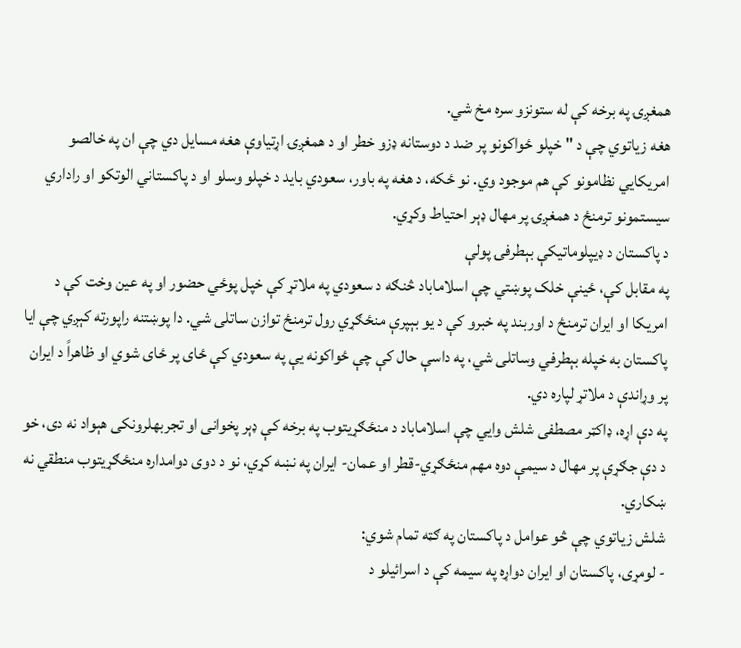همغږۍ په برخه کې له ستونزو سره مخ شي.
هغه زیاتوي چې د "خپلو ځواکونو پر ضد د دوستانه ډزو خطر او د همغږۍ اړتیاوې هغه مسایل دي چې ان په خالصو امریکایي نظامونو کې هم موجود وي. نو ځکه، د هغه په باور، سعودي باید د خپلو وسلو او د پاکستاني الوتکو او راداري سیستمونو ترمنځ د همغږۍ پر مهال ډېر احتیاط وکړي.
د پاکستان د ډیپلوماتیکې بېطرفۍ پولې
په مقابل کې، ځینې خلک پوښتي چې اسلاماباد څنګه د سعودي په ملاتړ کې خپل پوځي حضور او په عین وخت کې د امریکا او ایران ترمنځ د اوربند په خبرو کې د یو بېپرې منځګړي رول ترمنځ توازن ساتلی شي. دا پوښتنه راپورته کېږي چې ایا پاکستان به خپله بېطرفي وساتلی شي، په داسې حال کې چې ځواکونه یې په سعودي کې ځای پر ځای شوي او ظاهراً د ایران پر وړاندې د ملاتړ لپاره دي.
په دې اړه، ډاکټر مصطفی شلش وایي چې اسلاماباد د منځګړیتوب په برخه کې ډېر پخوانی او تجربهلرونکی هېواد نه دی، خو د دې جګړې پر مهال د سیمې دوه مهم منځګړي-قطر او عمان- ایران په نښه کړي، نو د دوی دوامداره منځګړیتوب منطقي نه ښکاري.
شلش زیاتوي چې څو عوامل د پاکستان په ګټه تمام شوي:
- لومړی، پاکستان او ایران دواړه په سیمه کې د اسرائیلو د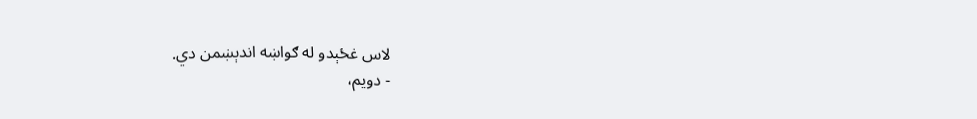لاس غځېدو له ګواښه اندېښمن دي.
- دویم،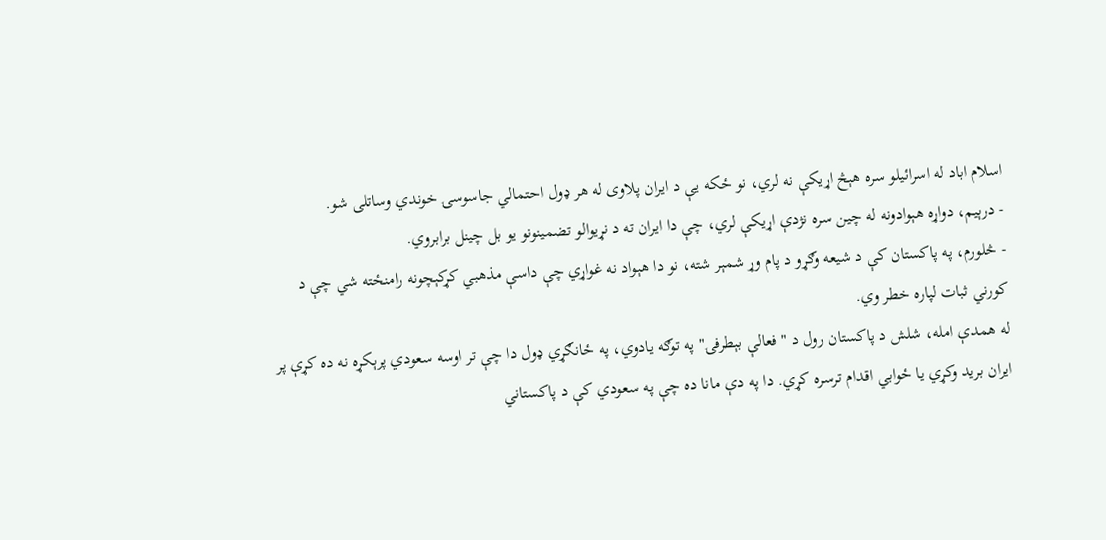اسلام اباد له اسرائیلو سره هېڅ اړیکې نه لري، نو ځکه یې د ایران پلاوی له هر ډول احتمالي جاسوسۍ خوندي وساتلی شو.
- درېیم، دواړه هېوادونه له چین سره نژدې اړیکې لري، چې دا ایران ته د نړیوالو تضمینونو یو بل چینل برابروي.
- څلورم، په پاکستان کې د شیعه وګړو د پام وړ شمېر شته، نو دا هېواد نه غواړي چې داسې مذهبي کړکېچونه رامنځته شي چې د کورني ثبات لپاره خطر وي.
له همدې امله، شلش د پاکستان رول د "فعالې بېطرفۍ" په توګه یادوي، په ځانګړي ډول دا چې تر اوسه سعودي پرېکړه نه ده کړې پر ایران برید وکړي یا ځوابي اقدام ترسره کړي. دا په دې مانا ده چې په سعودي کې د پاکستاني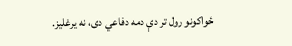ځواکونو رول تر دې دمه دفاعي دی، نه یرغلیز.